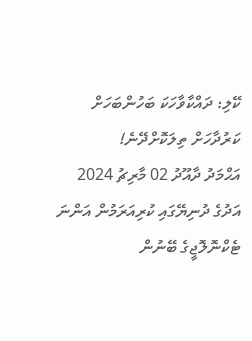ކޭލި: ދައްކާވާހަކަ ބަހުންބަހަށް ކަރުދާހަށް ތިލަކޮށްދޭނެ!
އަޙްމަދު ދާއޫދު 02 މާރިޗު 2024
އަދުގެ ދުނިޔޭގައި ކުރިއަރަމުން އަންނަ ޓެކްނޮލޮޖީގެ ބޭނުން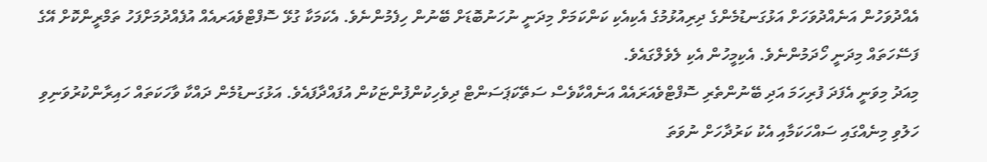އެއްދުވަހުން އަނެއްދުވަހަށް އަޅުގަނޑުމެންގެ ދިރިއުޅުމުގެ އެކިއެކި ކަންކަމަށް މިދަނީ ނުހަނުބޮޑަށް ބޭނުން ހިފެމުންނެވެ. އެކަމަކާ ގުޅޭ ސޮފްޓްވެއަރއެއް އުފެއްދުމަށްފަހު ތަމްރީންކޮށް އޭގެ ފަސޭހަތައް މިދަނީ ހޯދަމުންނެވެ. އެކިމީހުން އެކި ލެވެލްގައެވެ.
މިއަދު މިވަނީ އެފަދަ ފުރިހަމަ އަދި ބޭނުންތެރި ސޮފްޓްވެއަރައެއް އަނެއްކާވެސް ސަތޭކަޕަސަންޓް ދިވެހިކުންފުންޏަކުން އުފައްދާފައެވެ. އަޅުގަނޑުމެން ދައްކާ ވާހަކަތައް ހައިރާންކުރުވަނިވި ހަލުވި މިނެއްގައި ސައްހަކަމާއި އެކު ކަރުދާހަށް ނުވަތަ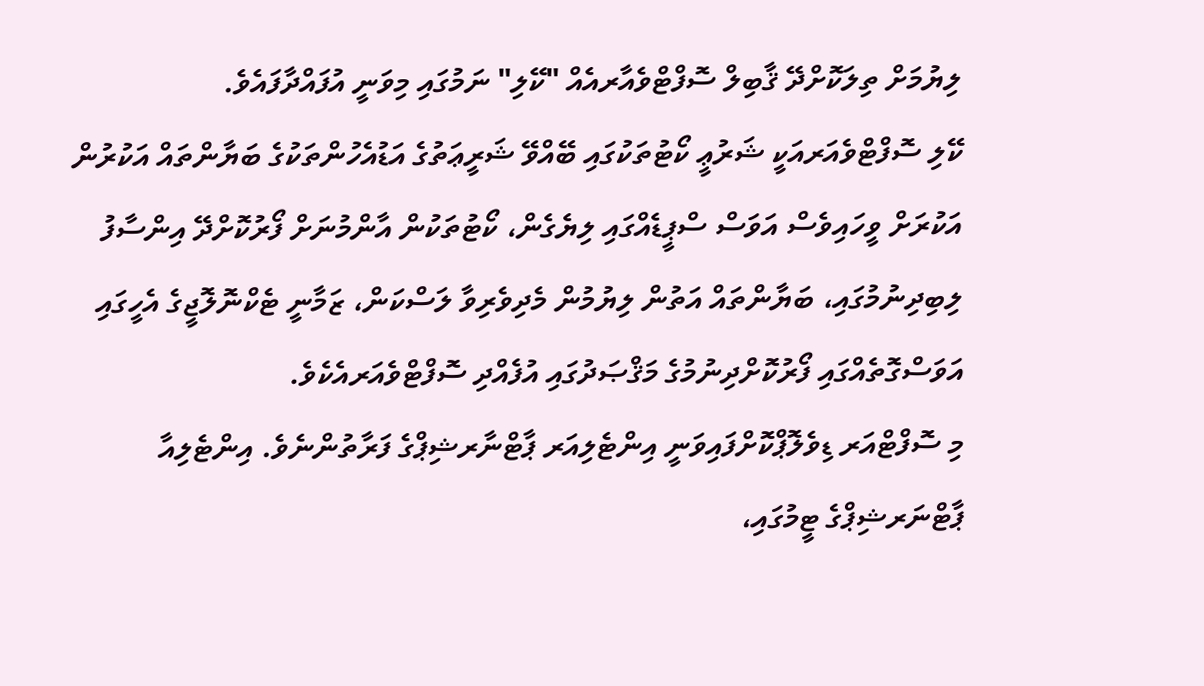ލިޔުމަށް ތިލަކޮށްދޭ ޤާބިލް ސޮފްޓްވެއާރއެއް "ކޭލި" ނަމުގައި މިވަނީ އުފައްދާފައެވެ.
ކޭލި ސޮފްޓްވެއަރއަކީ ޝަރުޢީ ކޯޓުތަކުގައި ބޭއްވޭ ޝަރީޢަތުގެ އަޑުއެހުންތަކުގެ ބަޔާންތައް އަކުރުން އަކުރަށް ވީހައިވެސް އަވަސް ސްޕީޑެއްގައި ލިޔެގެން، ކޯޓުތަކުން އާންމުނަށް ފޯރުކޮށްދޭ އިންސާފު ލިބިދިނުމުގައި، ބަޔާންތައް އަތުން ލިޔުމުން މެދިވެރިވާ ލަސްކަން، ޒަމާނީ ޓެކްނޮލޮޖީގެ އެހީގައި އަވަސްގޮތެއްގައި ފޯރުކޮށްދިނުމުގެ މަޤްޞަދުގައި އުފެއްދި ސޮފްޓްވެއަރއެކެވެ.
މި ސޮފްޓްއަރ ޑިވެލޮޕްކޮށްފައިވަނީ އިންޓެލިއަރ ޕާޓްނާރޝިޕްގެ ފަރާތުންނެވެ. އިންޓެލިއާ ޕާޓްނަރޝިޕްގެ ޓީމުގައި،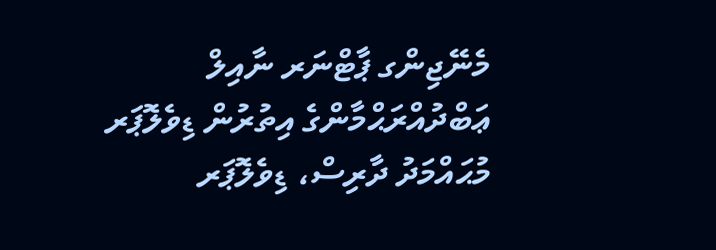މެނޭޖިންގ ޕާޓްނަރ ނާއިލް ޢަބްދުއްރަޙްމާންގެ އިތުރުން ޑިވެލޮޕަރ މުޙައްމަދު ދާރިސް، ޑިވެލޮޕަރ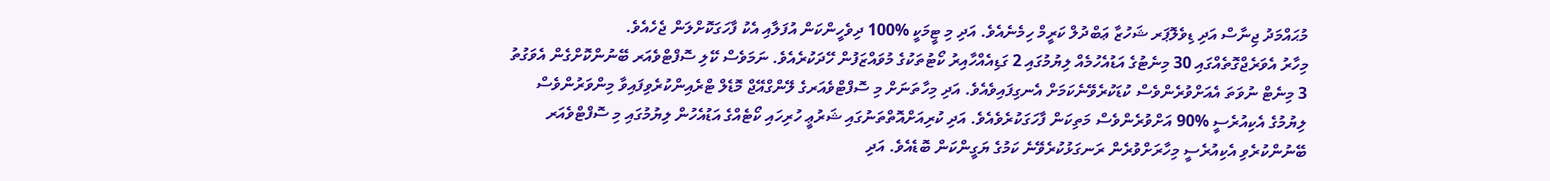މުޙައްމަދު ޖިނާސް އަދި ޑިވެލޮޕަރ ޝަހުޒާ ޢަބްދުލް ކަރީމް ހިމެނެއެވެ. އަދި މި ޓީމަކީ %100 ދިވެހީންކަން އުފަލާއި އެކު ފާހަގަކޮށްލަން ޖެހެއެވެ.
މިހާރު އެވަރެޖްގޮތެއްގައި 30 މިނެޓުގެ އަޑުއެހުމެއް ލިޔުމުގައި 2 ގަޑިއެއްހާއިރު ކޯޓުތަކުގެ މުވައްޒަފުން ހޭދަކުރެއެވެ. ނަމަވެސް ކޭލި ސޮފްޓްވެއަރ ބޭނުންކޮށްގެން އެވަގުތު 3 މިނެޓް ނުވަތަ އެއަށްވުރެންވެސް ކުޑަކުރެވޭނެކަމަށް އެނގިފައިވެއެވެ. އަދި މިހާތަނަށް މި ސޮފްޓްވެއަރގެ ލޭންގްއޭޖް މޮޑެލް ޓްރެއިންކުރެވިފައިވާ މިންވަރުންވެސް ލިޔުމުގެ އެކިއުރެސީ %90 އަށްވުރެންވެސް މަތިކަން ފާހަގަކުރެވެއެވެ. އަދި ކުރިއަށްއޮތްތަނުގައި ޝަރުޢީ ހުރިހައި ކޯޓެއްގެ އަޑުއެހުން ލިޔުމުގައި މި ސޮފްޓްވެއަރ ބޭނުންކުރެވި އެކިއުރެސީ މިހާރަށްވުރެން ރަނގަޅުކުރެވޭނެ ކަމުގެ ޔަގީންކަން ބޮޑެއެވެ. އަދި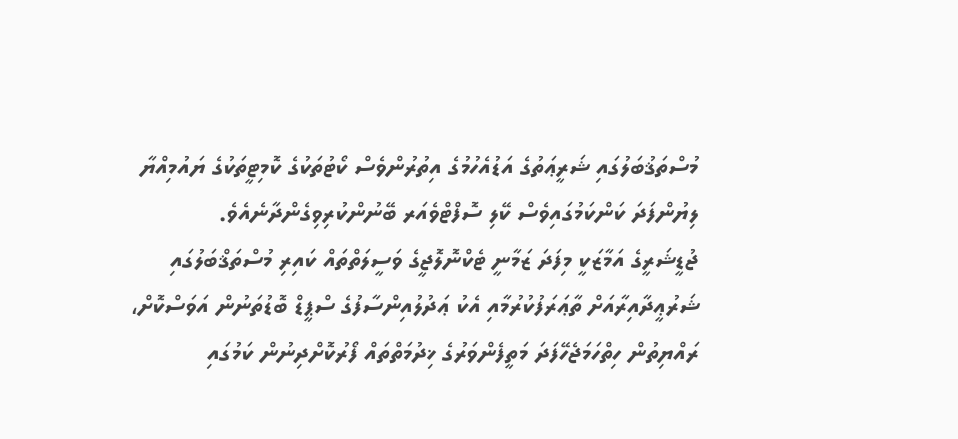މުސްތަޤުބަލުގައި ޝަރީޢަތުގެ އަޑުއެހުމުގެ އިތުރުންވެސް ކޯޓުތަކުގެ ކޮމިޓީތަކުގެ ޔައުމިއްޔާ ލިޔުންފަދަ ކަންކަމުގައިވެސް ކޭލި ސޮފްޓްވެއަރ ބޭނުންކުރިވިގެންދާނެއެވެ.
ޖުޑީޝަރީގެ އަމާޒަކީ މިފަދަ ޒަމާނީ ޓެކްނޮލޮޖީގެ ވަސީލަތްތައް ކައިރި މުސްތަޤްބަލުގައި ޝަރުޢީދާއިރާއަށް ތާޢަރަފުކުރުމާއި އެކު ޢަދުލުއިންސާފުގެ ސްޕީޑް ބޮޑުތަނުން އަވަސްކޮށް، ރައްޔިތުން ހިތްހަމަޖެހޭފަދަ މަތީފެންވަރުގެ ޚިދުމަތްތައް ފޯރުކޮށްދިނުން ކަމުގައި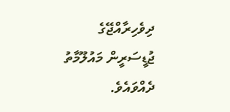ދިވެހިރާއްޖޭގެ ޖުޑީސަރީން މައުލޫމާތު ދެއްވައެވެ.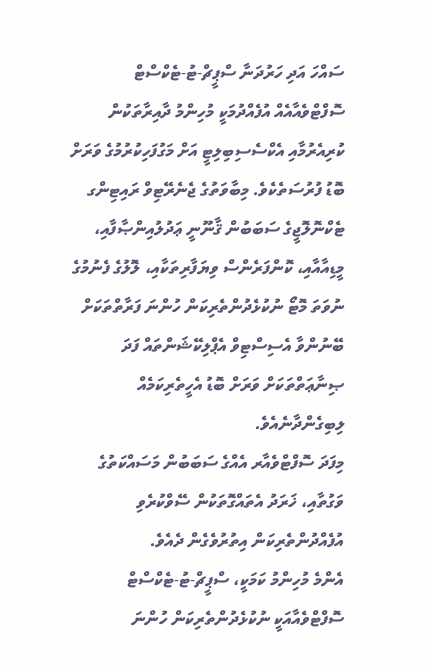ސައްހަ އަދި ހަރުދަނާ ސްޕީޗް-ޓު-ޓެކްސްޓް ސޮފްޓްވެއާއެއް އުފެއްދުމަކީ މުހިންމު ދާއިރާތަކުން ކުރިއެރުމާއި އެކްސެސިބިލިޓީ އަށް މަގުފަހިކުރުމުގެ ވަރަށް ބޮޑު ފުރުސަތެކެވެ. މިބާވަތުގެ ޖެނެރޭޓިވް ރައިޓިންގ ޓެކްނޮލޮޖީގެ ސަބަބުން ޤާނޫނީ ޢަދުލުއިންޞާފާއި، މީޑިއާއާއި، ކޮންފަރެންސް ވިޔަފާރިތަކާއި، ލޮލުގެ ފެނުމުގެ ނުވަތަ މޮޓޯ ނުކުޅެދުންތެރިކަން ހުންނަ ފަރާތްތަކަށް ބޭނުންވާ އެސިސްޓިވް އެޕްލިކޭޝަންތައް ފަދަ ޞިނާޢަތްތަކަށް ވަރަށް ބޮޑު އެހީތެރިކަމެއް ލިބިގެންދާނެއެވެ.
މިފަދަ ސޮފްޓްވެއާރ އެއްގެ ސަބަބުން މަސައްކަތުގެ ވަގުތާއި، ޚަރަދު އެތައްގޮތަކުން ސޭވްކުރެވި އުފެއްދުންތެރިކަން އިތުރުވެގެން ދެއެވެ.
އެންމެ މުހިންމު ކަމަކީ، ސްޕީޗް-ޓު-ޓެކްސްޓް ސޮފްޓްވެއާއަކީ ނުކުޅެދުންތެރިކަން ހުންނަ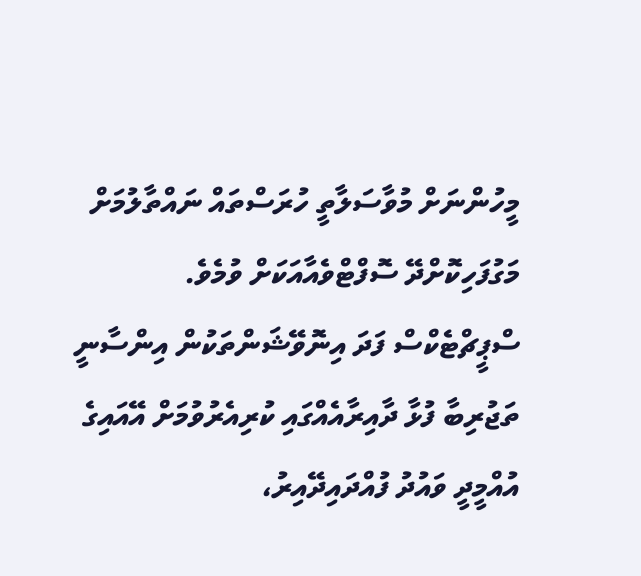މީހުންނަށް މުވާސަލާތީ ހުރަސްތައް ނައްތާލުމަށް މަގުފަހިކޮށްދޭ ސޮފްޓްވެއާއަކަށް ވުމެވެ.
ސްޕީޗްޓެކްސް ފަދަ އިނޮވޭޝަންތަކުން އިންސާނީ ތަޖުރިބާ ފުޅާ ދާއިރާއެއްގައި ކުރިއެރުވުމަށް އޭއައިގެ އުއްމީދީ ވައުދު ފުއްދައިދޭއިރު،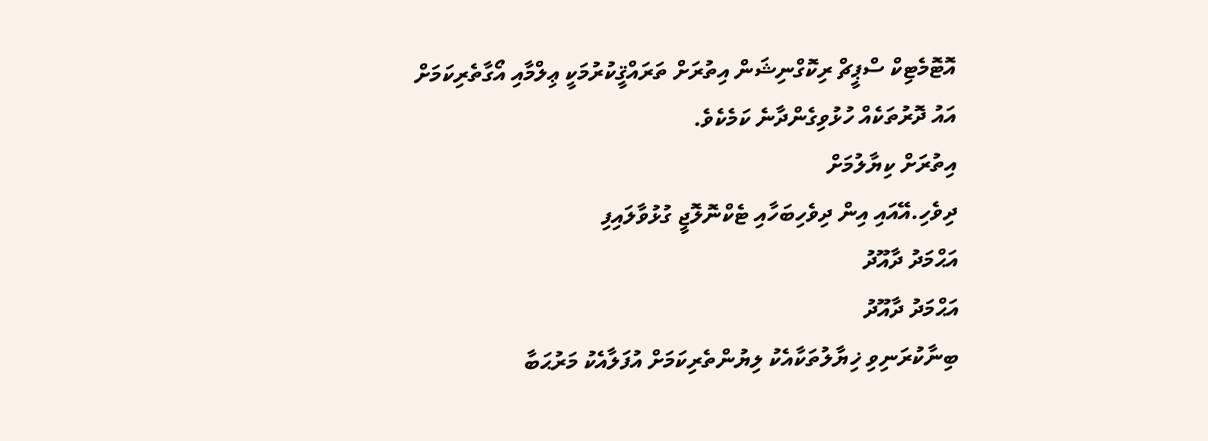އޮޓޮމެޓިކް ސްޕީޗް ރިކޮގްނިޝަން އިތުރަށް ތަރައްޤީކުރުމަކީ ޢިލްމާއި އޯގާތެރިކަމަށް އައު ދޮރުތަކެއް ހުޅުވިގެންދާނެ ކަމެކެވެ.
އިތުރަށް ކިޔާލުމަށް
ދިވެހި.އޭއައި އިން ދިވެހިބަހާއި ޓެކްނޮލޮޖީ ގުޅުވާލައިފި
އަޙްމަދު ދާއޫދު
އަޙްމަދު ދާއޫދު
ބިނާކުރަނިވި ޚިޔާލުތަކާއެކު ލިޔުންތެރިކަމަށް އުފަލާއެކު މަރުޙަބާ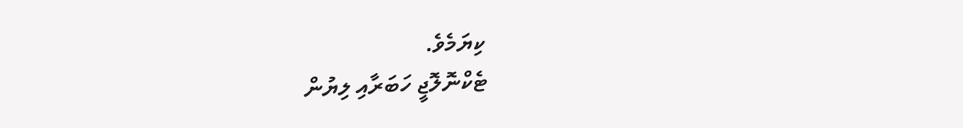ކިޔަމެވެ.
ޓެކްނޮލޮޖީ ހަބަރާއި ލިޔުން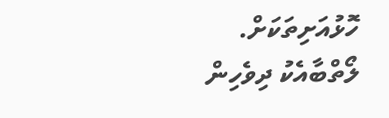ހޮޅުއަށިތަކަށް.
ލޯތްބާއެކު ދިވެހިން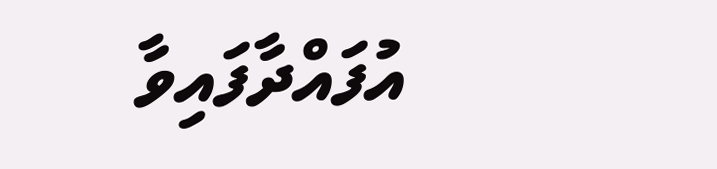އުފައްދާފައިވާ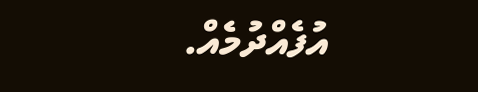އުފެއްދުމެއް.